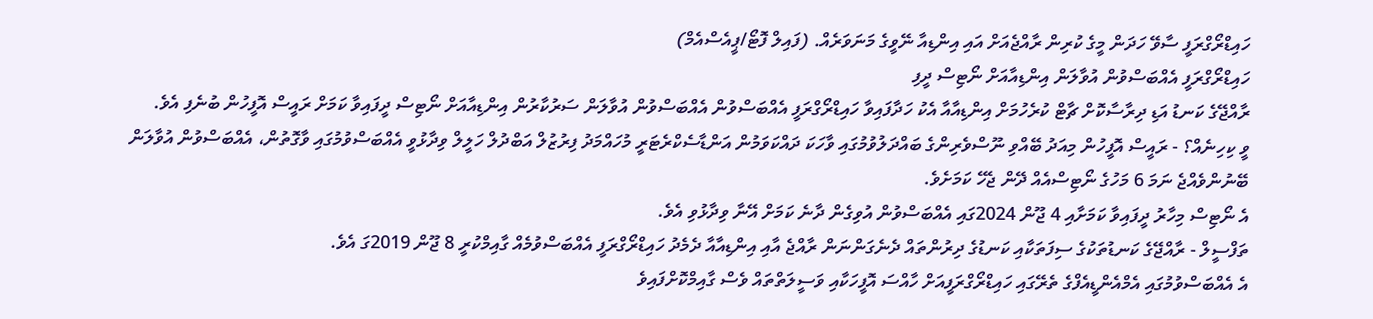ހައިޑްރޯގްރަފީ ސާވޭ ހަދަން މީގެ ކުރިން ރާއްޖެއަށް އައި އިންޑިއާ ނޭވީގެ މަނަވަރެއް. (ފައިލް ފޮޓޯ/ޕީއެސްއެމް)
ހައިޑްރޯގްރަފީ އެއްބަސްވުން އުވާލަން އިންޑިއާއަށް ނޯޓިސް ދީފި
ރާއްޖޭގެ ކަނޑު އަޑި ދިރާސާކޮށް ޗާޓް ކުރެހުމަށް އިންޑިއާއާ އެކު ހަދާފައިވާ ހައިޑްރޯގްރަފީ އެއްބަސްވުން އެއްބަސްވުން އުވާލަން ސަރުކާރުން އިންޑިއާއަށް ނޯޓިސް ދީފައިވާ ކަމަށް ރައީސް އޮފީހުން ބުނެފި އެވެ.
ވީ ކިހިނެއް؟ - ރައީސް އޮފީހުން މިއަދު ބޭއްވި ނޫސްވެރިންގެ ބައްދަލުވުމުގައި ވާހަކަ ދައްކަވަމުން އަންޑާސެކްރެޓަރީ މުހައްމަދު ފިރުޒުލް އަބްދުލް ހަލީލް ވިދާޅުވީ އެއްބަސްވުމުގައި ވާގޮތުން، އެއްބަސްވުން އުވާލަން ބޭނުންވެއްޖެ ނަމަ 6 މަހުގެ ނޯޓިސްއެއް ދޭން ޖެހޭ ކަމަށެވެ.
އެ ނޯޓިސް މިހާރު ދީފައިވާ ކަމަށާއި 4 ޖޫން 2024ގައި އެއްބަސްވުން އުވިގެން ދާނެ ކަމަށް އޭނާ ވިދާޅުވި އެވެ.
ތަފްސީލް - ރާއްޖޭގެ ކަނޑުތަކުގެ ސިފަތަކާއި ކަނޑުގެ ދިރުންތައް ދެނެގަންނަން ރާއްޖެ އާއި އިންޑިއާއާ ދެމެދު ހައިޑްރޯގްރަފީ އެއްބަސްވުމެއް ގާއިމްކުރީ 8 ޖޫން 2019ގަ އެވެ.
އެ އެއްބަސްވުމުގައި އެމްއެންޑީއެފްގެ ތެރޭގައި ހައިޑްރޯގްރަފީއަށް ހާއްސަ އޮފީހަކާއި ވަސީލަތްތައް ވެސް ގާއިމްކޮށްފައިވެ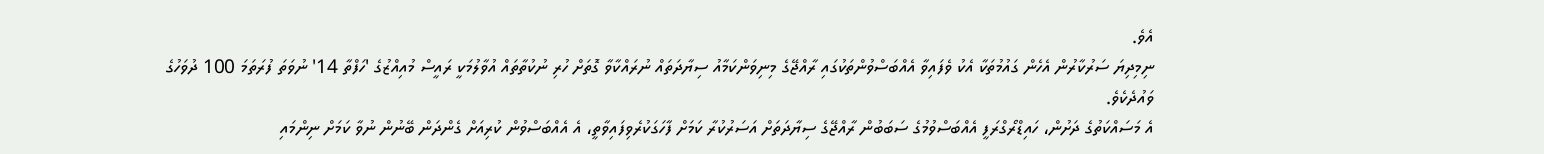އެވެ.
ނިމިދިޔަ ސަރުކާރުން އެހެން ގައުމުތަކާ އެކު ވެފައިވާ އެއްބަސްވުންތަކުގައި ރާއްޖޭގެ މިނިވަންކަމާއު ސިޔާދަތައް ނުރައްކާވާ ގޮތަށް ހުރި ނުކުތާތައް އުވާލުމަކީ ރައީސް މުއިއްޒުގެ 'ހަފްތާ 14' ނުވަތަ ފުރަތަމަ 100 ދުވަހުގެ ވައުދެކެވެ.
އެ މަސައްކަތުގެ ދަށުން، ހައިޑްރޯގްރަފީ އެއްބަސްވުމުގެ ސަބަބުން ރާއްޖޭގެ ސިޔާދަތަށް އަސަރުކުރާ ކަމަށް ފާހަގަކުރެވިފައިވާތީ، އެ އެއްބަސްވުން ކުރިއަށް ގެންދަން ބޭނުން ނުވާ ކަމަށް ނިންމައި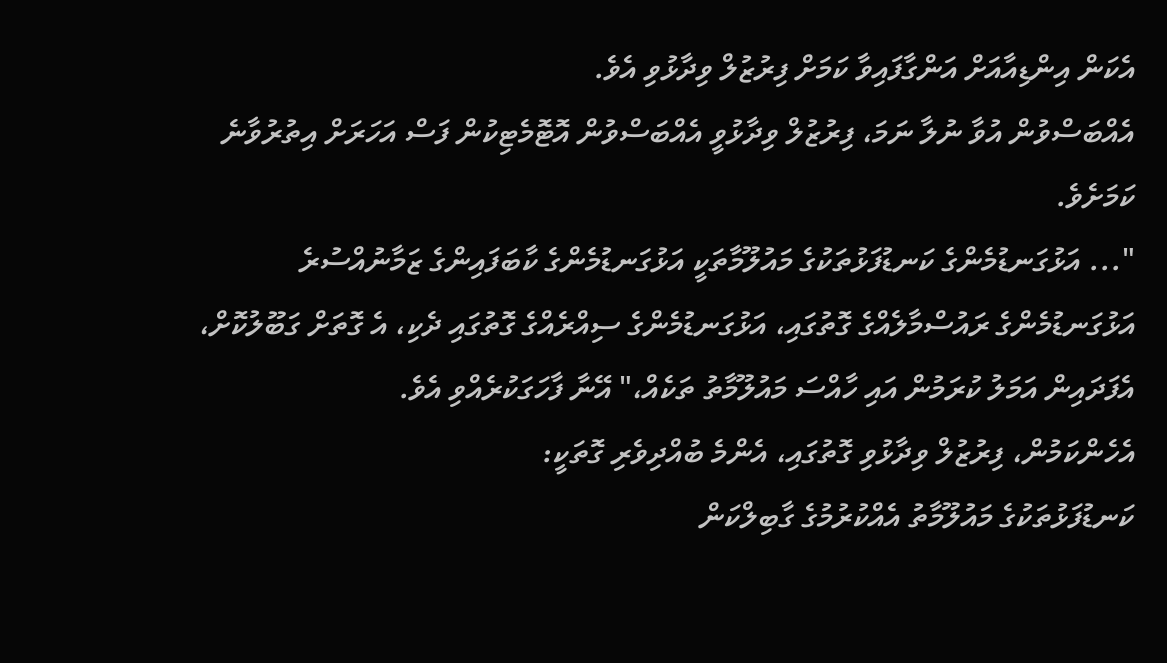އެކަން އިންޑިއާއަށް އަންގާފައިވާ ކަމަށް ފިރުޒުލް ވިދާޅުވި އެވެ.
އެއްބަސްވުން އުވާ ނުލާ ނަމަ، ފިރުޒުލް ވިދާޅުވީ އެއްބަސްވުން އޮޓޮމެޓިކުން ފަސް އަހަރަށް އިތުރުވާނެ ކަމަށެވެ.
"... އަޅުގަނޑުމެންގެ ކަނޑުފަޅުތަކުގެ މައުލޫމާތަކީ އަޅުގަނޑުމެންގެ ކާބަފައިންގެ ޒަމާނުއްސުރެ އަޅުގަނޑުމެންގެ ރައުސްމާލެއްގެ ގޮތުގައި، އަޅުގަނޑުމެންގެ ސިއްރެއްގެ ގޮތުގައި ދެކި، އެ ގޮތަށް ގަބޫލުކޮށް، އެފަދައިން އަމަލު ކުރަމުން އައި ހާއްސަ މައުލޫމާތު ތަކެއް،" އޭނާ ފާހަގަކުރެއްވި އެވެ.
އެހެންކަމުން، ފިރުޒުލް ވިދާޅުވި ގޮތުގައި، އެންމެ ބުއްދިވެރި ގޮތަކީ:
ކަނޑުފަޅުތަކުގެ މައުލޫމާތު އެއްކުރުމުގެ ގާބިލްކަން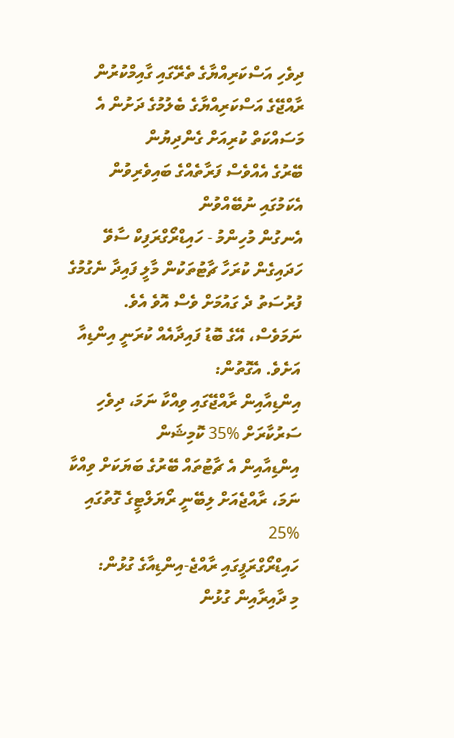ދިވެހި އަސްކަރިއްޔާގެ ތެރޭގައި ގާއިމްކުރުން
ރާއްޖޭގެ އަސްކަރިއްޔާގެ ބެލުމުގެ ދަށުން އެ މަސައްކަތް ކުރިއަށް ގެންދިޔުން
ބޭރުގެ އެއްވެސް ފަރާތެއްގެ ބައިވެރިވުން އެކަމުގައި ނުބޭއްވުން
އެނގުން މުހިންމު - ހައިޑްރޯގްރަފިކް ސާވޭ ހަދައިގެން ކުރަހާ ޗާޓުތަކުން މާލީ ފައިދާ ނެގުމުގެ ފުރުސަތު ދެ ގައުމަށް ވެސް އޮވެ އެވެ. ނަމަވެސް، އޭގެ ބޮޑު ފައިދާއެއް ކުރަނީ އިންޑިއާ އަށެވެ. އެގޮތުން:
އިންޑިއާއިން ރާއްޖޭގައި ވިއްކާ ނަމަ، ދިވެހި ސަރުކާރަށް %35 ކޮމިޝަން
އިންޑިއާއިން އެ ޗާޓުތައް ބޭރުގެ ބަޔަކަށް ވިއްކާ ނަމަ، ރާއްޖެއަށް ލިބޭނީ ރޯޔަލްޓީގެ ގޮތުގައި %25
ހައިޑްރޯގްރަފީގައި ރާއްޖެ-އިންޑިއާގެ ގުޅުން:
މި ދާއިރާއިން ގުޅުން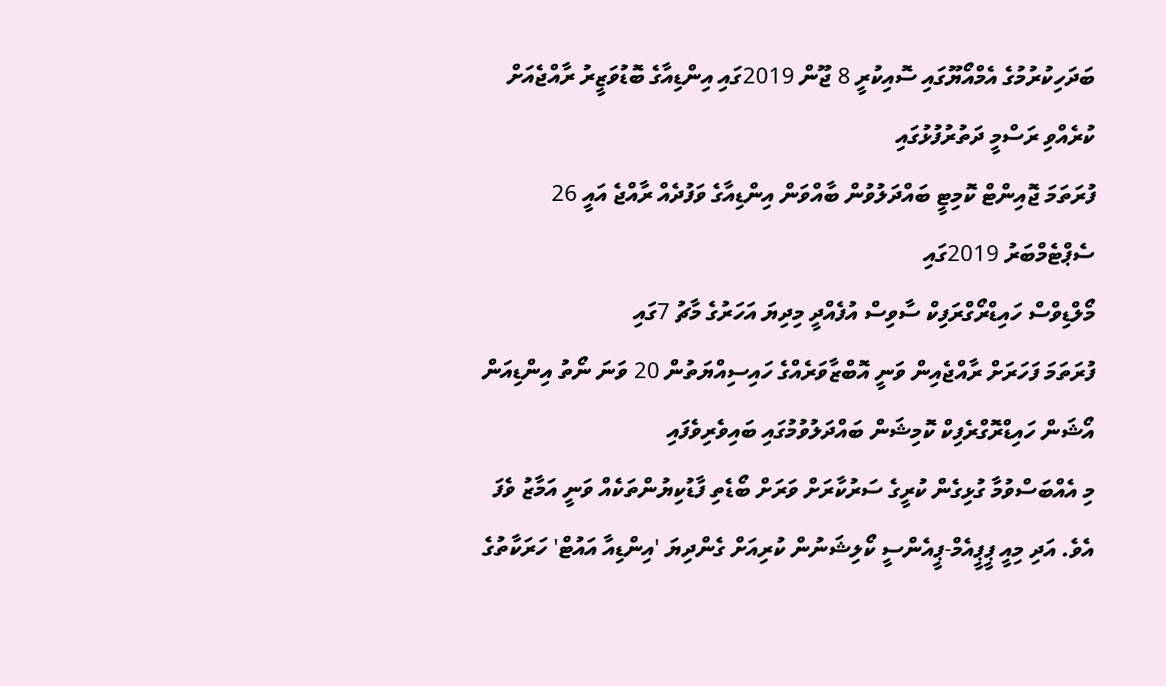ބަދަހިކުރުމުގެ އެމްއޯޔޫގައި ސޮއިކުރީ 8 ޖޫން 2019ގައި އިންޑިއާގެ ބޮޑުވަޒީރު ރާއްޖެއަށް ކުރެއްވި ރަސްމީ ދަތުރުފުޅުގައި
ފުރަތަމަ ޖޮއިންޓް ކޮމިޓީ ބައްދަލުވުން ބާއްވަން އިންޑިއާގެ ވަފުދެއް ރާއްޖެ އައީ 26 ސެޕްޓެމްބަރު 2019ގައި
މޯލްޑިވްސް ހައިޑްރޯގްރަފިކް ސާވިސް އުފެއްދީ މިދިޔަ އަހަރުގެ މާޗު 7ގައި
ފުރަތަމަ ފަހަރަށް ރާއްޖެއިން ވަނީ އޮބްޒާވަރެއްގެ ހައިސިއްޔަތުން 20 ވަނަ ނޯތު އިންޑިއަން އޯޝަން ހައިޑްރޮގްރެފިކް ކޮމިޝަން ބައްދަލުވުމުގައި ބައިވެރިވެފައި
މި އެއްބަސްވުމާ ގުޅިގެން ކުރީގެ ސަރުކާރަށް ވަރަށް ބޯޑެތި ފާޑުކިޔުންތަކެއް ވަނީ އަމާޒު ވެފަ އެވެ. އަދި މިއީ ޕީޕީއެމް-ޕީއެންސީ ކޯލިޝަނުން ކުރިއަށް ގެންދިޔަ 'އިންޑިއާ އައުޓް' ހަރަކާތުގެ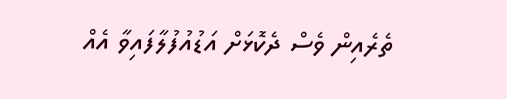ތެރެއިން ވެސް ދެކޮޅަށް އަޑުއުފުލާފައިވާ އެއް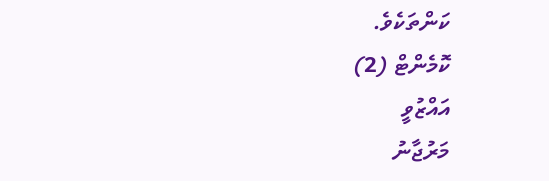ކަންތަކެވެ.
ކޮމެންޓް (2)
އައްޒުވީ
މަރުޖާނު